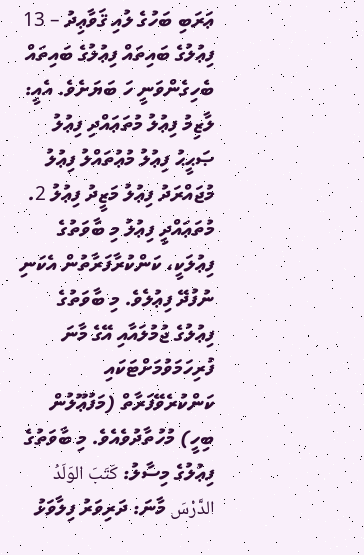ޢަރަބި ބަހުގެ ލުއި ޤަވާޢިދު – 13
ފިޢުލުގެ ބައިތައް ފިޢުލުގެ ބައިތައް ބެހިގެންވަނީ ހަ ބަޔަށެވެ. އެއީ: ލާޒިމު ފިޢުލު މުތަޢައްދި ފިޢުލު ޞަޙީޙު ފިޢުލު މުޢުތައްލު ފިޢުލު މުޖައްރަދު ފިޢުލު މަޒީދު ފިޢުލު 2. މުތަޢައްދީ ފިޢުލު މި ބާވަތުގެ ފިޢުލަކީ، ކަންކުރާފަރާތުން އެކަނި ނުފުދޭ ފިޢުލެވެ. މި ބާވަތުގެ ފިޢުލުގެ ޖުމުލައާއި އޭގެ މާނަ ފުރިހަމަވުމަށްޓަކައި ކަންކުރެވޭފަރާތް (މަފުޢޫލުން ބިހީ) މުހުތާދުވެއެވެ. މި ބާވަތުގެ ފިޢުލުގެ މިސާލު: كَتَبَ الوَلَدُ الدَّرْسَ މާނަ: ދަރިވަރު ފިލާވަޅު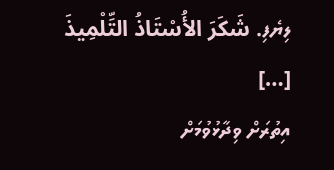ލިޔެފި. شَكَرَ الأُسْتَاذُ التِّلْمِيذَ […]
އިތުރަށް ވިދާޅުވުމަށް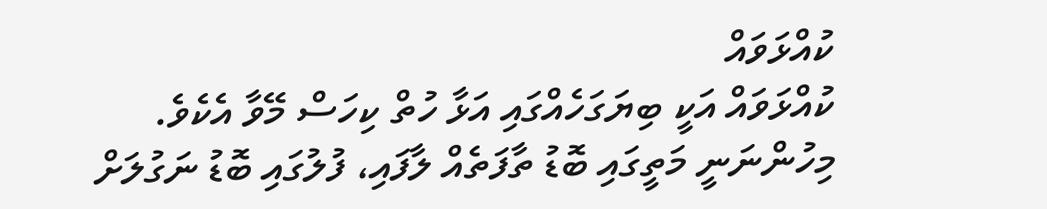ކުއްޅަވައް
ކުއްޅަވައް އަކީ ބިޔަގަހެއްގައި އަޅާ ހުތް ކިހަސް މޭވާ އެކެވެ. މިހުންނަނީ މަތީގައި ބޮޑު ތާފަތެއް ލާފައި، ފުލުގައި ބޮޑު ނަގުލަށް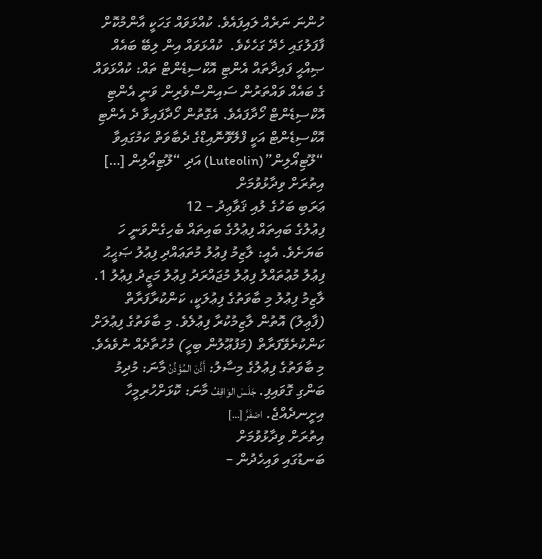ހުންނަ ނަރެއް ލައިފައެވެ. ކުއްޅަވައް ގަހަކީ އާންމުކޮށް ފާފަލުގައި ހެދޭ ގަހެކެވެ.  ކުއްޅަވައް އިން ލިބޭ ބައެއް ޞިއްޙީ ފައިދާތައް އެންޓި އޮކްސިޑެންޓް ތައް: ކުއްޅަވައް ގެ ބައެއް ވައްތަރުން ސައިންސްވެރިން ވަނީ އެންޓި އޮކްސިޑެންޓް ހޯދާފައެވެ. އެގޮތުން ހޯދާފައިވާ ދެ އެންޓި އޮކްސިޑެންޓް އަކީ ފްލޭވޮނޮއިޑްގެ ދެބާވަތް ކަމުގައިވާ “ލޫޓިއޯލިން”(Luteolin) އަދި “ލޫޓިއޯލިން […]
އިތުރަށް ވިދާޅުވުމަށް
ޢަރަބި ބަހުގެ ލުއި ޤަވާޢިދު – 12
ފިޢުލުގެ ބައިތައް ފިޢުލުގެ ބައިތައް ބެހިގެންވަނީ ހަ ބަޔަށެވެ. އެއީ: ލާޒިމު ފިޢުލު މުތަޢައްދި ފިޢުލު ޞަޙީޙު ފިޢުލު މުޢުތައްލު ފިޢުލު މުޖައްރަދު ފިޢުލު މަޒީދު ފިޢުލު 1. ލާޒިމު ފިޢުލު މި ބާވަތުގެ ފިޢުލަކީ، ކަންކުރާފަރާތް (ފާޢިލު) އޮތުން ލާޒިމުކުރާ ފިޢުލެވެ. މި ބާވަތުގެ ފިޢުލަށް ކަންކުރެވޭފަރާތް (މަފުޢޫލުން ބިހީ) މުހުތާދެއް ނުވެއެވެ. މި ބާވަތުގެ ފިޢުލުގެ މިސާލު: أَذَّنَ المُؤَذِّنُ މާނަ: މުދިމު ބަންގި ގޮވައިފި. جَلَسَ الوَاقِفُ މާނަ: ކޮޅަށްހުރިމީހާ އިށީނދެއްޖެ. اصْفَرَّ […]
އިތުރަށް ވިދާޅުވުމަށް
ބަނޑުގައި ވައިހެދުން –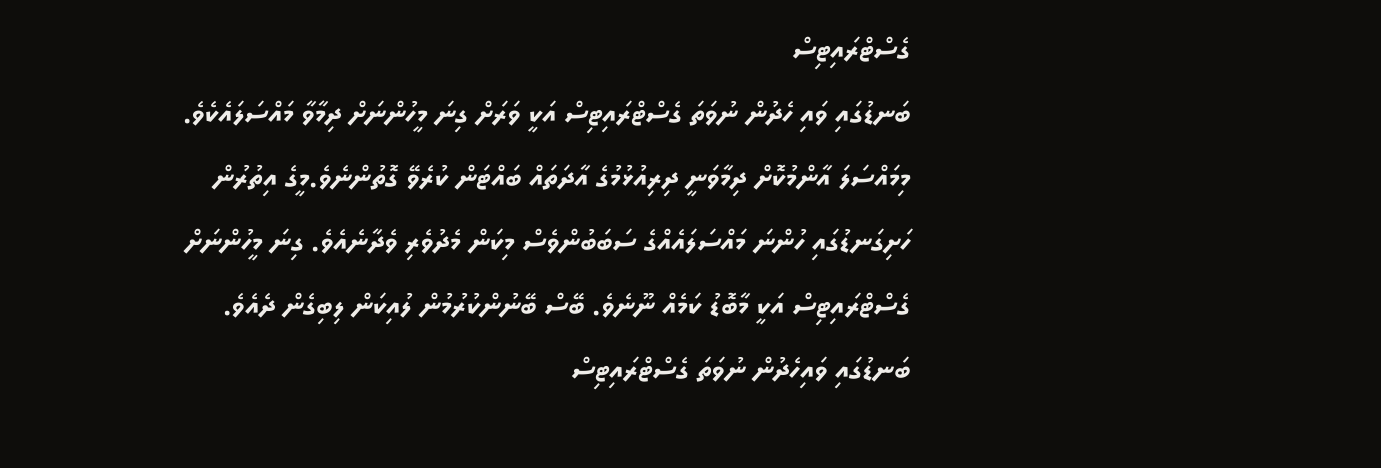ގެސްޓްރައިޓިސް
ބަނޑުގައި ވައި ހެދުން ނުވަތަ ގެސްޓްރައިޓިސް އަކީ ވަރަށް ގިނަ މީހުންނަށް ދިމާވާ މައްސަލައެކެވެ. މިމައްސަލަ އާންމުކޮށް ދިމާވަނީ ދިރިއުޅުމުގެ އާދަތައް ބައްޓަން ކުރެވޭ ގޮތުންނެވެ.މީގެ އިތުރުން ހަށިގަނޑުގައި ހުންނަ މައްސަލައެއްގެ ސަބަބުންވެސް މިކަން މެދުވެރި ވެދާނެއެވެ. ގިނަ މީހުންނަށް ގެސްޓްރައިޓިސް އަކީ މާބޮޑު ކަމެއް ނޫނެވެ. ބޭސް ބޭނުންކުރުމުން ލުއިކަން ލިބިގެން ދެއެވެ. ބަނޑުގައި ވައިހެދުން ނުވަތަ ގެސްޓްރައިޓިސް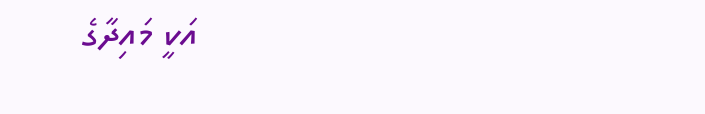އަކީ މައިދާގެ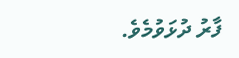ފާރު ދުޅަވުމެވެ.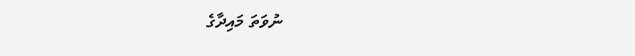ނުވަތަ މައިދާގެ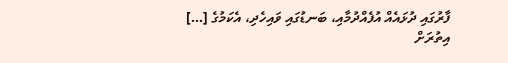ފާރުގައި ދުޅައެއް އުފެއްދުމާއި، ބަނޑުގައި ވައިހެދި، އެކަމުގެ […]
އިތުރަށް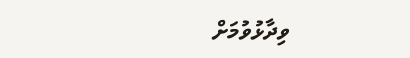ވިދާޅުވުމަށް